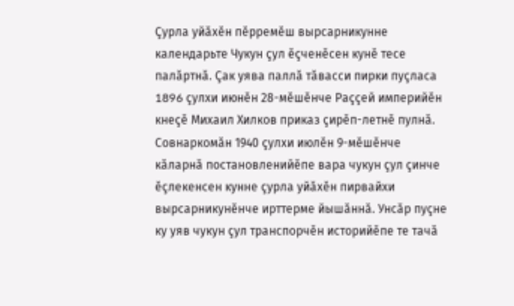Çурла уйăхĕн пĕрремĕш вырсарникунне календарьте Чукун çул ĕçченĕсен кунĕ тесе палăртнă. Çак уява паллă тăвасси пирки пуçласа 1896 çулхи июнĕн 28-мĕшĕнче Раççей империйĕн кнеçĕ Михаил Хилков приказ çирĕп-летнĕ пулнă. Совнаркомăн 1940 çулхи июлĕн 9-мĕшĕнче кăларнă постановленийĕпе вара чукун çул çинче ĕçлекенсен кунне çурла уйăхĕн пирвайхи вырсарникунĕнче ирттерме йышăннă. Унсăр пуçне ку уяв чукун çул транспорчĕн историйĕпе те тачă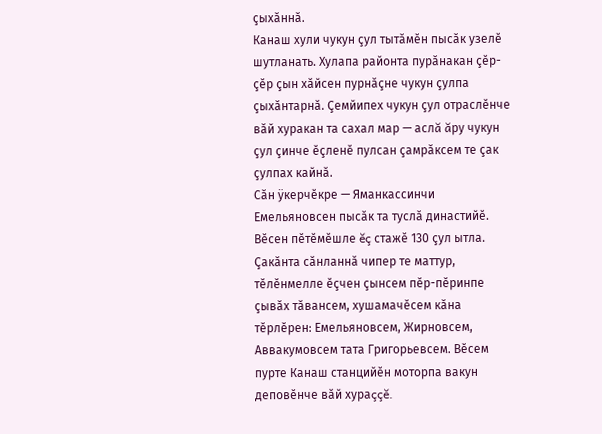çыхăннă.
Канаш хули чукун çул тытăмĕн пысăк узелĕ шутланать. Хулапа районта пурăнакан çĕр-çĕр çын хăйсен пурнăçне чукун çулпа çыхăнтарнă. Çемйипех чукун çул отраслĕнче вăй хуракан та сахал мар — аслă ăру чукун çул çинче ĕçленĕ пулсан çамрăксем те çак çулпах кайнă.
Сăн ÿкерчĕкре — Яманкассинчи Емельяновсен пысăк та туслă династийĕ. Вĕсен пĕтĕмĕшле ĕç стажĕ 130 çул ытла. Çакăнта сăнланнă чипер те маттур, тĕлĕнмелле ĕçчен çынсем пĕр-пĕринпе çывăх тăвансем, хушамачĕсем кăна тĕрлĕрен: Емельяновсем, Жирновсем, Аввакумовсем тата Григорьевсем. Вĕсем пурте Канаш станцийĕн моторпа вакун деповĕнче вăй хураççĕ.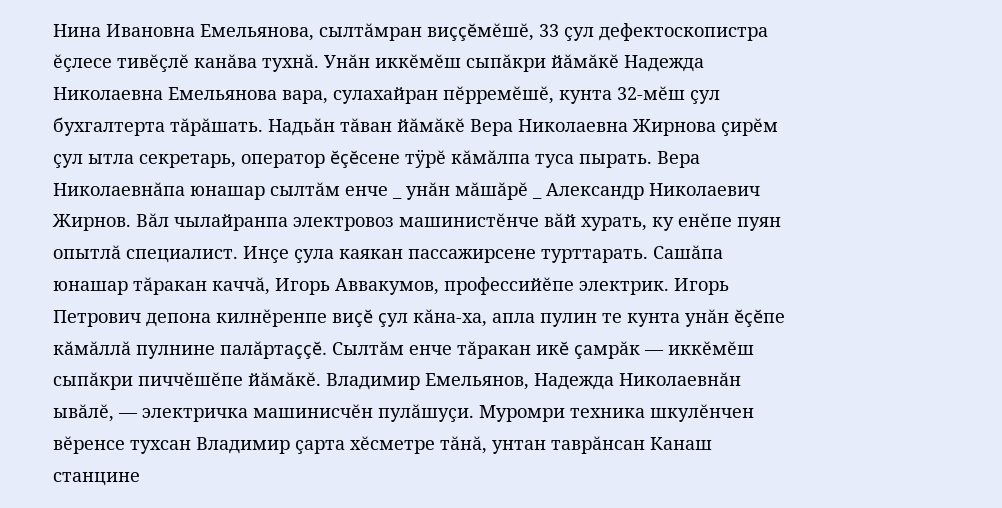Нина Ивановна Емельянова, сылтăмран виççĕмĕшĕ, 33 çул дефектоскопистра ĕçлесе тивĕçлĕ канăва тухнă. Унăн иккĕмĕш сыпăкри йăмăкĕ Надежда Николаевна Емельянова вара, сулахайран пĕрремĕшĕ, кунта 32-мĕш çул бухгалтерта тăрăшать. Надьăн тăван йăмăкĕ Вера Николаевна Жирнова çирĕм çул ытла секретарь, оператор ĕçĕсене тÿрĕ кăмăлпа туса пырать. Вера Николаевнăпа юнашар сылтăм енче _ унăн мăшăрĕ _ Александр Николаевич Жирнов. Вăл чылайранпа электровоз машинистĕнче вăй хурать, ку енĕпе пуян опытлă специалист. Инçе çула каякан пассажирсене турттарать. Сашăпа юнашар тăракан каччă, Игорь Аввакумов, профессийĕпе электрик. Игорь Петрович депона килнĕренпе виçĕ çул кăна-ха, апла пулин те кунта унăн ĕçĕпе кăмăллă пулнине палăртаççĕ. Сылтăм енче тăракан икĕ çамрăк — иккĕмĕш сыпăкри пиччĕшĕпе йăмăкĕ. Владимир Емельянов, Надежда Николаевнăн ывăлĕ, — электричка машинисчĕн пулăшуçи. Муромри техника шкулĕнчен вĕренсе тухсан Владимир çарта хĕсметре тăнă, унтан таврăнсан Канаш станцине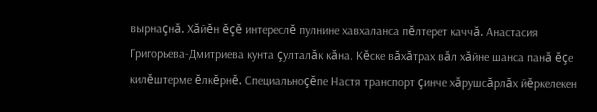вырнаçнă. Хăйĕн ĕçĕ интереслĕ пулнине хавхаланса пĕлтерет каччă. Анастасия Григорьева-Дмитриева кунта çулталăк кăна. Кĕске вăхăтрах вăл хăйне шанса панă ĕçе килĕштерме ĕлкĕрнĕ. Специальноçĕпе Настя транспорт çинче хăрушсăрлăх йĕркелекен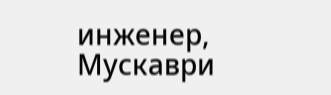инженер, Мускаври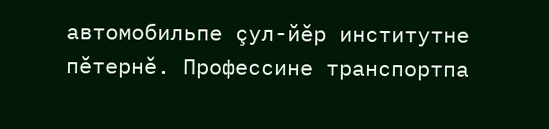автомобильпе çул-йĕр институтне пĕтернĕ. Профессине транспортпа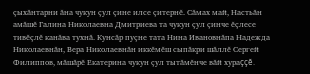çыхăнтарни ăна чукун çул çине илсе çитернĕ. Сăмах май, Настьăн амăшĕ Галина Николаевна Дмитриева та чукун çул çинче ĕçлесе тивĕçлĕ канăва тухнă. Кунсăр пуçне тата Нина Ивановнăпа Надежда Николаевнăн, Вера Николаевнăн иккĕмĕш сыпăкри шăллĕ Сергей Филиппов, мăшăрĕ Екатерина чукун çул тытăмĕнче вăй хураççĕ.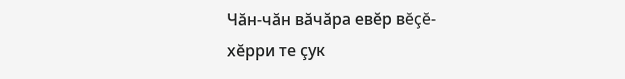Чăн-чăн вăчăра евĕр вĕçĕ-хĕрри те çук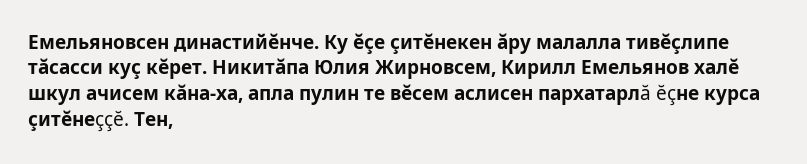Емельяновсен династийĕнче. Ку ĕçе çитĕнекен ăру малалла тивĕçлипе тăсасси куç кĕрет. Никитăпа Юлия Жирновсем, Кирилл Емельянов халĕ шкул ачисем кăна-ха, апла пулин те вĕсем аслисен пархатарлă ĕçне курса çитĕнеççĕ. Тен,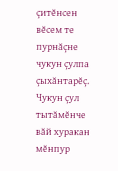çитĕнсен вĕсем те пурнăçне чукун çулпа çыхăнтарĕç.
Чукун çул тытăмĕнче вăй хуракан мĕнпур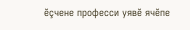ĕçчене професси уявĕ ячĕпе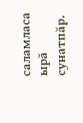саламласа ырă сунатпăр.